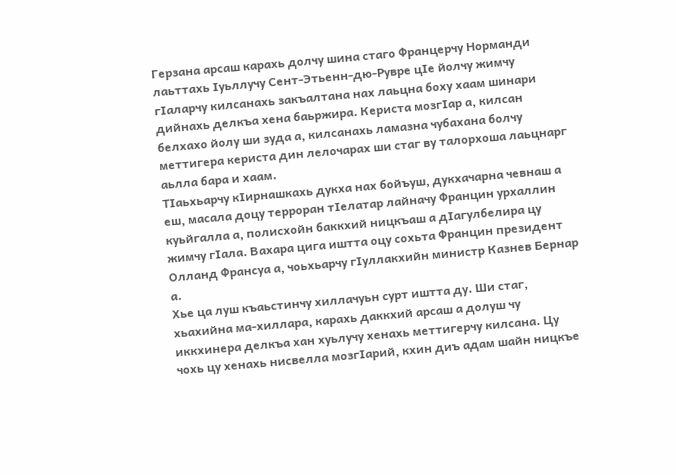Герзана арсаш карахь долчу шина стаго Францерчу Норманди лаьттахь Iуьллучу Сент-Этьенн-дю-Рувре цIе йолчу жимчу гIаларчу килсанахь закъалтана нах лаьцна боху хаам шинари дийнахь делкъа хена баьржира. Кериста мозгIар а, килсан белхахо йолу ши зуда а, килсанахь ламазна чубахана болчу меттигера кериста дин лелочарах ши стаг ву талорхоша лаьцнарг аьлла бара и хаам.
ТIаьхьарчу кIирнашкахь дукха нах бойъуш, дукхачарна чевнаш а еш, масала доцу терроран тIелатар лайначу Францин урхаллин куьйгалла а, полисхойн баккхий ницкъаш а дIагулбелира цу жимчу гIала. Вахара цига иштта оцу сохьта Францин президент Олланд Франсуа а, чоьхьарчу гIуллакхийн министр Казнев Бернар а.
Хье ца луш къаьстинчу хиллачуьн сурт иштта ду. Ши стаг, хьахийна ма-хиллара, карахь даккхий арсаш а долуш чу иккхинера делкъа хан хуьлучу хенахь меттигерчу килсана. Цу чохь цу хенахь нисвелла мозгIарий, кхин диъ адам шайн ницкъе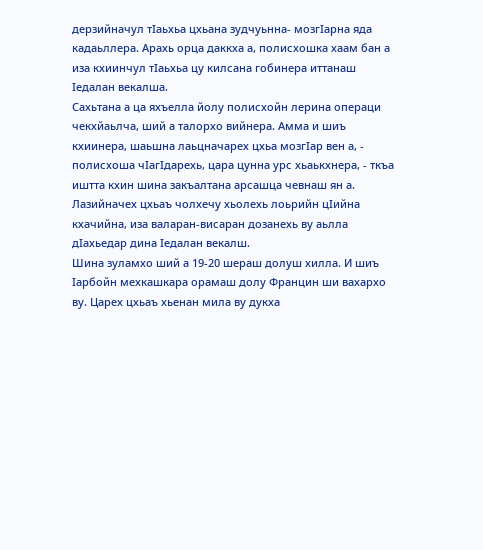дерзийначул тIаьхьа цхьана зудчуьнна- мозгIарна яда кадаьллера. Арахь орца даккха а, полисхошка хаам бан а иза кхиинчул тIаьхьа цу килсана гобинера иттанаш Iедалан векалша.
Сахьтана а ца яхъелла йолу полисхойн лерина операци чекхйаьлча, ший а талорхо вийнера. Амма и шиъ кхиинера, шаьшна лаьцначарех цхьа мозгIар вен а, - полисхоша чIагIдарехь, цара цунна урс хьаькхнера, - ткъа иштта кхин шина закъалтана арсашца чевнаш ян а. Лазийначех цхьаъ чолхечу хьолехь лоьрийн цIийна кхачийна, иза валаран-висаран дозанехь ву аьлла дIахьедар дина Iедалан векалш.
Шина зуламхо ший а 19-20 шераш долуш хилла. И шиъ Iарбойн мехкашкара орамаш долу Францин ши вахархо ву. Царех цхьаъ хьенан мила ву дукха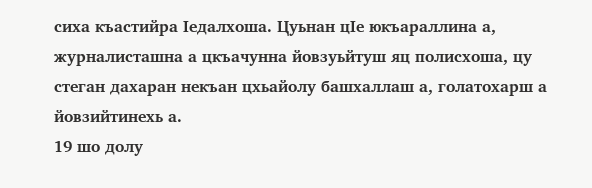сиха къастийра Iедалхоша. Цуьнан цIе юкъараллина а, журналисташна а цкъачунна йовзуьйтуш яц полисхоша, цу стеган дахаран некъан цхьайолу башхаллаш а, голатохарш а йовзийтинехь а.
19 шо долу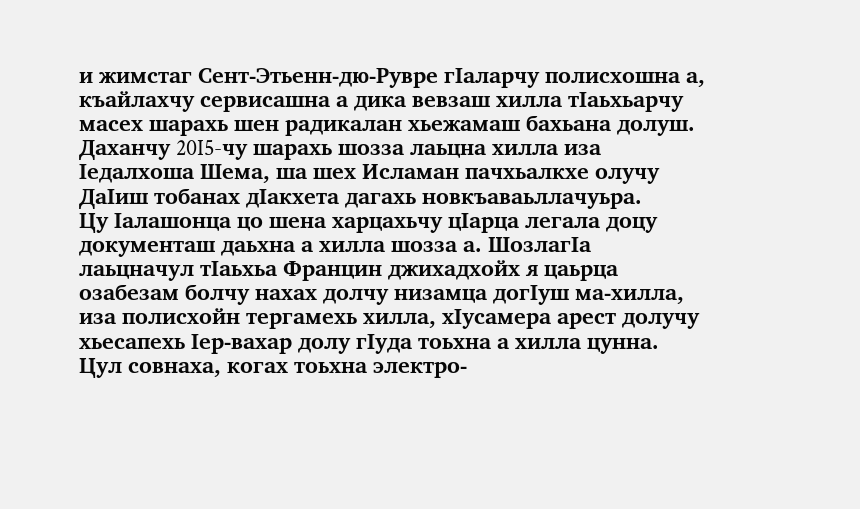и жимстаг Сент-Этьенн-дю-Рувре гIаларчу полисхошна а, къайлахчу сервисашна а дика вевзаш хилла тIаьхьарчу масех шарахь шен радикалан хьежамаш бахьана долуш. Даханчу 20I5-чу шарахь шозза лаьцна хилла иза Iедалхоша Шема, ша шех Исламан пачхьалкхе олучу ДаIиш тобанах дIакхета дагахь новкъаваьллачуьра.
Цу Iалашонца цо шена харцахьчу цIарца легала доцу документаш даьхна а хилла шозза а. ШозлагIа лаьцначул тIаьхьа Францин джихадхойх я цаьрца озабезам болчу нахах долчу низамца догIуш ма-хилла, иза полисхойн тергамехь хилла, хIусамера арест долучу хьесапехь Iер-вахар долу гIуда тоьхна а хилла цунна.
Цул совнаха, когах тоьхна электро-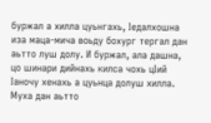буржал а хилла цуьнгахь, Iедалхошна иза маца-мича воьду бохург тергал дан аьтто луш долу. И буржал, ала дашна, цо шинари дийнахь килса чохь цIий Iаночу хенахь а цуьнца долуш хилла. Муха дан аьтто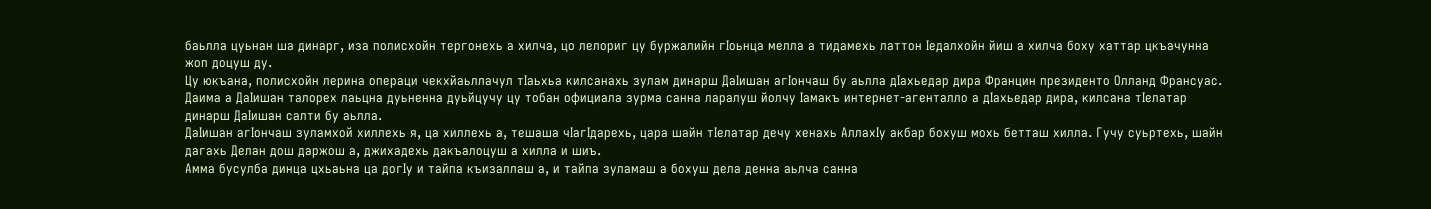баьлла цуьнан ша динарг, иза полисхойн тергонехь а хилча, цо лелориг цу буржалийн гIоьнца мелла а тидамехь латтон Iедалхойн йиш а хилча боху хаттар цкъачунна жоп доцуш ду.
Цу юкъана, полисхойн лерина операци чекхйаьллачул тIаьхьа килсанахь зулам динарш ДаIишан агIончаш бу аьлла дIахьедар дира Францин президенто Олланд Франсуас. Даима а ДаIишан талорех лаьцна дуьненна дуьйцучу цу тобан официала зурма санна ларалуш йолчу Iамакъ интернет-агенталло а дIахьедар дира, килсана тIелатар динарш ДаIишан салти бу аьлла.
ДаIишан агIончаш зуламхой хиллехь я, ца хиллехь а, тешаша чIагIдарехь, цара шайн тIелатар дечу хенахь АллахIу акбар бохуш мохь бетташ хилла. Гучу суьртехь, шайн дагахь Делан дош даржош а, джихадехь дакъалоцуш а хилла и шиъ.
Амма бусулба динца цхьаьна ца догIу и тайпа къизаллаш а, и тайпа зуламаш а бохуш дела денна аьлча санна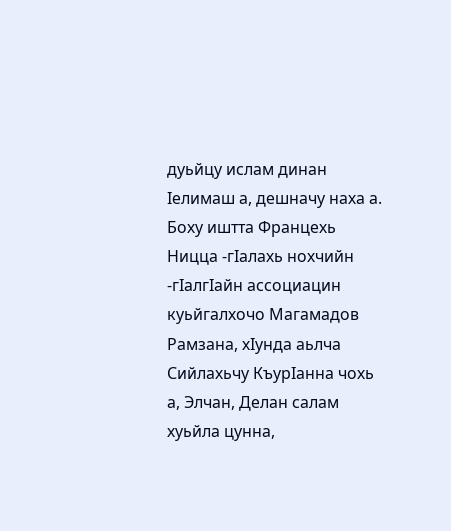дуьйцу ислам динан Iелимаш а, дешначу наха а. Боху иштта Францехь Ницца -гIалахь нохчийн -гIалгIайн ассоциацин куьйгалхочо Магамадов Рамзана, хIунда аьлча Сийлахьчу КъурIанна чохь а, Элчан, Делан салам хуьйла цунна,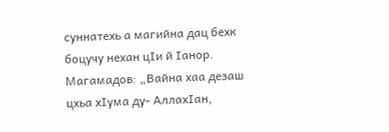суннатехь а магийна дац бехк боцучу нехан цIи й Iанор.
Магамадов: „Вайна хаа дезаш цхьа хIума ду- АллахIан,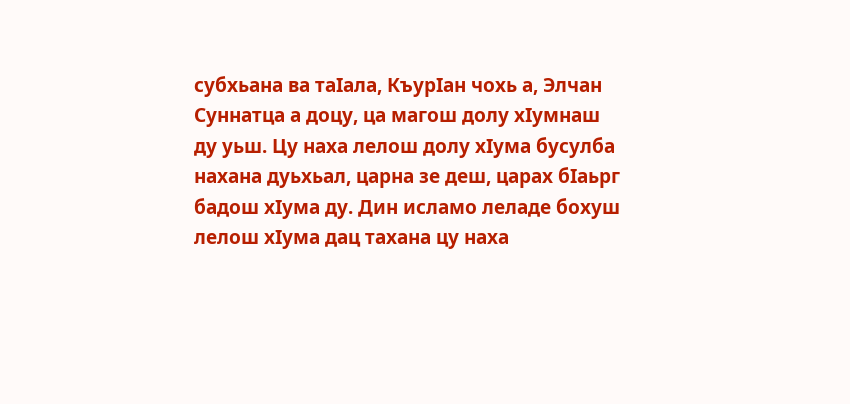субхьана ва таIала, КъурIан чохь а, Элчан Суннатца а доцу, ца магош долу хIумнаш ду уьш. Цу наха лелош долу хIума бусулба нахана дуьхьал, царна зе деш, царах бIаьрг бадош хIума ду. Дин исламо леладе бохуш лелош хIума дац тахана цу наха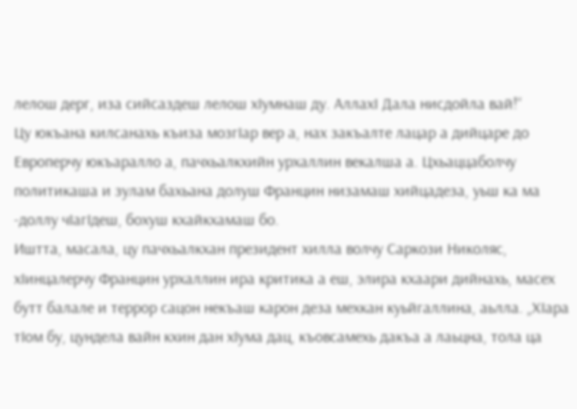лелош дерг, иза сийсаздеш лелош хIумнаш ду. АллахI Дала нисдойла вай!“
Цу юкъана килсанахь къиза мозгIар вер а, нах закъалте лацар а дийцаре до Европерчу юкъаралло а, пачхьалкхийн урхаллин векалша а. Цхьаццаболчу политикаша и зулам бахьана долуш Францин низамаш хийцадеза, уьш ка ма -доллу чIагIдеш, бохуш кхайкхамаш бо.
Иштта, масала, цу пачхьалкхан президент хилла волчу Саркози Николяс, хIинцалерчу Францин урхаллин ира критика а еш, элира кхаари дийнахь, масех бутт балале и террор сацон некъаш карон деза мехкан куьйгаллина, аьлла. „ХIара тIом бу, цундела вайн кхин дан хIума дац, къовсамехь дакъа а лаьцна, тола ца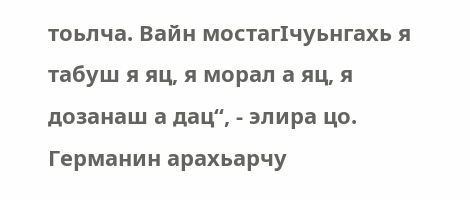тоьлча. Вайн мостагIчуьнгахь я табуш я яц, я морал а яц, я дозанаш а дац“, - элира цо.
Германин арахьарчу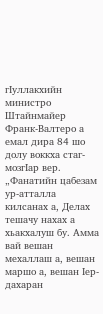гIуллакхийн министро Штайнмайер Франк-Валтеро а емал дира 84 шо долу воккха стаг- мозгIар вер. „Фанатийн цабезам ур-атталла килсанах а, Делах тешачу нахах а хьакхалуш бу. Амма вай вешан мехаллаш а, вешан маршо а, вешан Iер-дахаран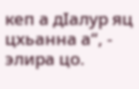кеп а дIалур яц цхьанна а“, - элира цо.